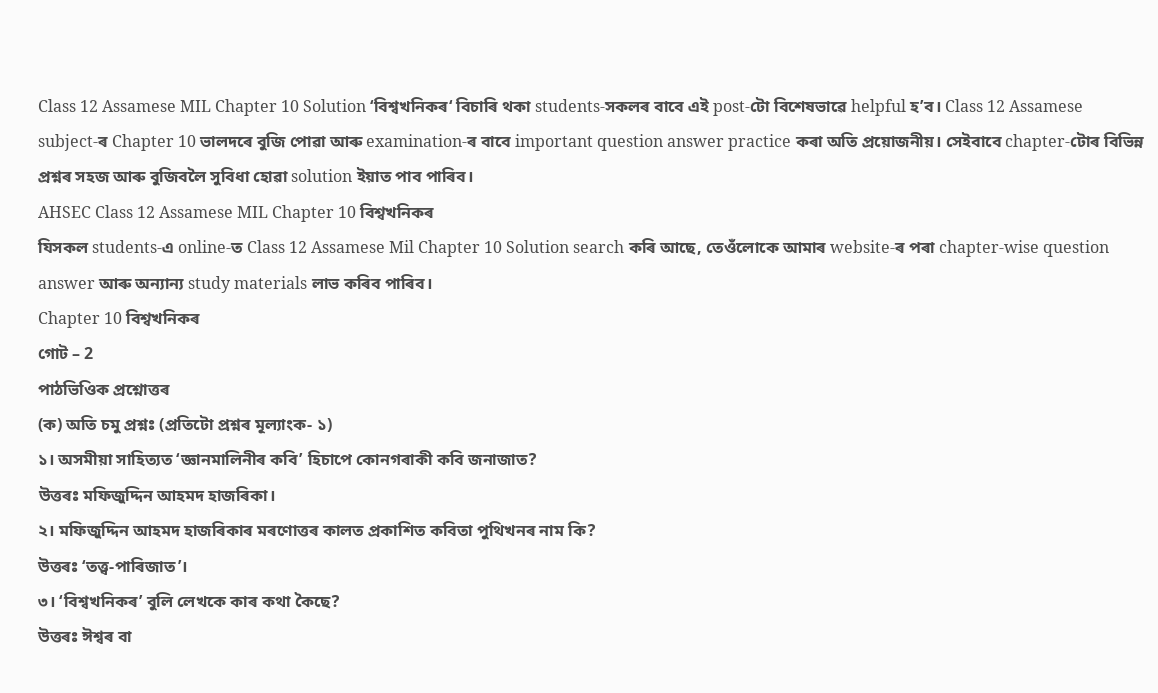Class 12 Assamese MIL Chapter 10 Solution ‘বিশ্বখনিকৰ‘ বিচাৰি থকা students-সকলৰ বাবে এই post-টো বিশেষভাৱে helpful হ’ব। Class 12 Assamese subject-ৰ Chapter 10 ভালদৰে বুজি পোৱা আৰু examination-ৰ বাবে important question answer practice কৰা অতি প্ৰয়োজনীয়। সেইবাবে chapter-টোৰ বিভিন্ন প্ৰশ্নৰ সহজ আৰু বুজিবলৈ সুবিধা হোৱা solution ইয়াত পাব পাৰিব।
AHSEC Class 12 Assamese MIL Chapter 10 বিশ্বখনিকৰ
যিসকল students-এ online-ত Class 12 Assamese Mil Chapter 10 Solution search কৰি আছে, তেওঁলোকে আমাৰ website-ৰ পৰা chapter-wise question answer আৰু অন্যান্য study materials লাভ কৰিব পাৰিব।
Chapter 10 বিশ্বখনিকৰ
গোট – 2
পাঠভিওিক প্রশ্নোত্তৰ
(ক) অতি চমু প্রশ্নঃ (প্রতিটো প্রশ্নৰ মূল্যাংক- ১)
১। অসমীয়া সাহিত্যত ‘জ্ঞানমালিনীৰ কবি’ হিচাপে কোনগৰাকী কবি জনাজাত?
উত্তৰঃ মফিজুদ্দিন আহমদ হাজৰিকা।
২। মফিজুদ্দিন আহমদ হাজৰিকাৰ মৰণোত্তৰ কালত প্রকাশিত কবিতা পুথিখনৰ নাম কি?
উত্তৰঃ ‘তত্ত্ব-পাৰিজাত’।
৩। ‘বিশ্বখনিকৰ’ বুলি লেখকে কাৰ কথা কৈছে?
উত্তৰঃ ঈশ্বৰ বা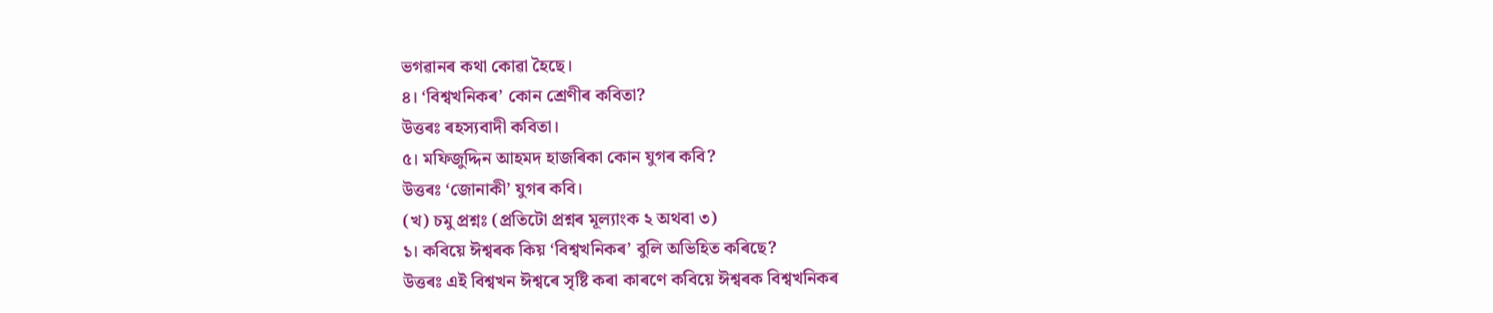ভগৱানৰ কথা কোৱা হৈছে।
৪। ‘বিশ্বখনিকৰ’ কোন শ্ৰেণীৰ কবিতা?
উত্তৰঃ ৰহস্যবাদী কবিতা।
৫। মফিজুদ্দিন আহমদ হাজৰিকা কোন যুগৰ কবি?
উত্তৰঃ ‘জোনাকী’ যুগৰ কবি।
(খ) চমু প্রশ্নঃ (প্রতিটো প্ৰশ্নৰ মূল্যাংক ২ অথবা ৩)
১। কবিয়ে ঈশ্বৰক কিয় ‘বিশ্বখনিকৰ’ বুলি অভিহিত কৰিছে?
উত্তৰঃ এই বিশ্বখন ঈশ্বৰে সৃষ্টি কৰা কাৰণে কবিয়ে ঈশ্বৰক বিশ্বখনিকৰ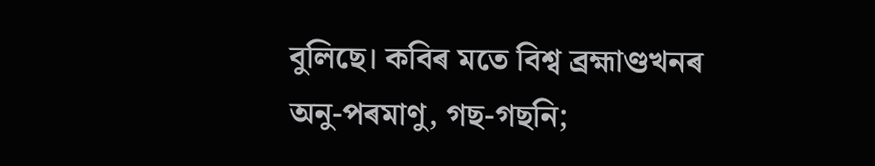বুলিছে। কবিৰ মতে বিশ্ব ব্ৰহ্মাণ্ডখনৰ অনু-পৰমাণু, গছ-গছনি;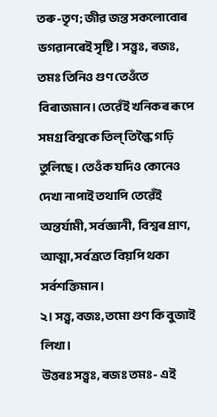তৰু-তৃণ; জীৱ জন্ত সকলোবোৰ ভগৱানৰেই সৃষ্টি। সত্ত্বঃ, ৰজঃ, তমঃ তিনিও গুণ তেওঁতে বিৰাজমান। তেৱেঁই খনিকৰ ৰূপে সমগ্র বিশ্বকে তিল্ তিল্কৈ গঢ়ি তুলিছে। তেওঁক যদিও কোনেও দেখা নাপাই তথাপি তেৱেঁই অন্তর্যামী, সর্বজ্ঞানী, বিশ্বৰ প্ৰাণ, আত্মা, সর্বত্রতে বিয়পি থকা সর্বশক্তিমান।
২। সত্ত্ব, বজঃ, তমো গুণ কি বুজাই লিখা।
উত্তৰঃ সত্ত্বঃ, ৰজঃ তমঃ- এই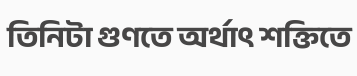তিনিটা গুণতে অর্থাৎ শক্তিতে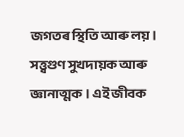জগতৰ স্থিতি আৰু লয়। সত্ত্বগুণ সুখদায়ক আৰু জ্ঞানাত্মক। এই জীবক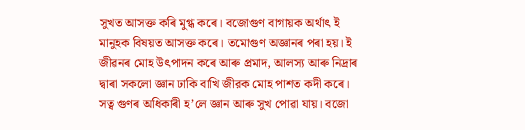সুখত আসক্ত কৰি মুগ্ধ কৰে। বজোগুণ বাগায়ক অর্থাৎ ই মানুহক বিষয়ত আসক্ত কৰে। তমোগুণ অজ্ঞানৰ পৰা হয়। ই জীৱনৰ মোহ উৎপাদন কৰে আৰু প্রমাদ, আলস্য আৰু নিদ্রাৰ দ্বাৰা সকলো জ্ঞান ঢাকি বাখি জীরক মোহ পাশত কদী কৰে। সত্ব গুণৰ অধিকাৰী হ’লে জ্ঞান আৰু সুখ পোৱা যায়। বজো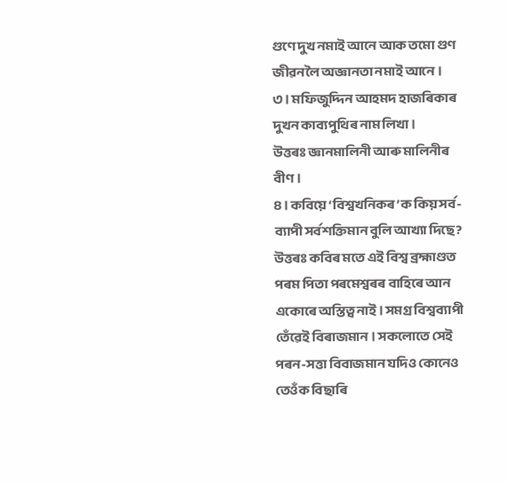গুণে দুখ নমাই আনে আক তমো গুণ জীৱনলৈ অজ্ঞানতা নমাই আনে।
৩। মফিজুদ্দিন আহমদ হাজৰিকাৰ দুখন কাব্যপুথিৰ নাম লিখা।
উত্তৰঃ জ্ঞানমালিনী আৰু মালিনীৰ বীণ।
৪। কবিয়ে ‘বিশ্বখনিকৰ’ক কিয় সর্ব-ব্যাপী সর্বশক্তিমান বুলি আখ্যা দিছে?
উত্তৰঃ কবিৰ মতে এই বিশ্ব ব্ৰহ্মাণ্ডত পৰম পিতা পৰমেশ্বৰৰ বাহিৰে আন একোৰে অস্তিত্ব নাই। সমগ্র বিশ্বব্যাপী তেঁৱেই বিৰাজমান। সকলোতে সেই পৰন-সত্তা বিবাজমান যদিও কোনেও তেওঁক বিছাৰি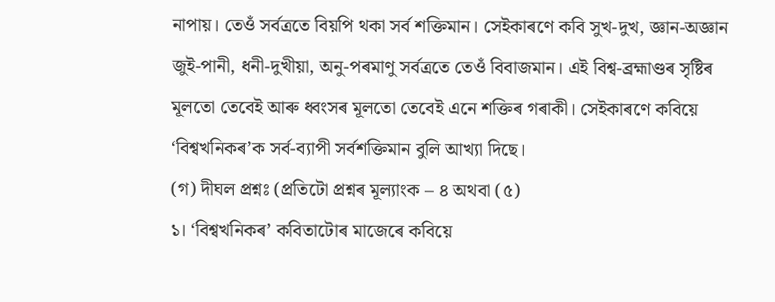নাপায়। তেওঁ সর্বত্রতে বিয়পি থকা সর্ব শক্তিমান। সেইকাৰণে কবি সুখ-দুখ, জ্ঞান-অজ্ঞান জুই-পানী, ধনী-দুখীয়া, অনু-পৰমাণু সৰ্বত্ৰতে তেওঁ বিবাজমান। এই বিশ্ব-ব্রহ্মাণ্ডৰ সৃষ্টিৰ মূলতো তেবেই আৰু ধ্বংসৰ মূলতো তেবেই এনে শক্তিৰ গৰাকী। সেইকাৰণে কবিয়ে ‘বিশ্বখনিকৰ’ক সর্ব-ব্যাপী সর্বশক্তিমান বুলি আখ্যা দিছে।
(গ) দীঘল প্রশ্নঃ (প্ৰতিটো প্রশ্নৰ মূল্যাংক – ৪ অথবা (৫)
১। ‘বিশ্বখনিকৰ’ কবিতাটোৰ মাজেৰে কবিয়ে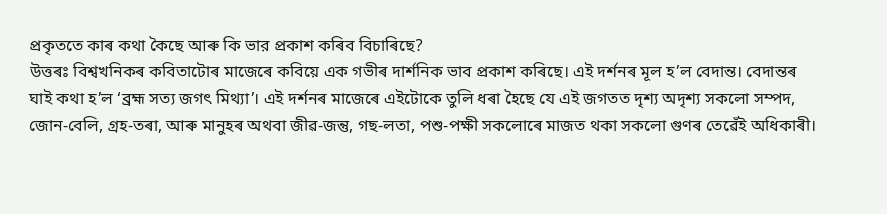প্ৰকৃততে কাৰ কথা কৈছে আৰু কি ভার প্ৰকাশ কৰিব বিচাৰিছে?
উত্তৰঃ বিশ্বখনিকৰ কবিতাটোৰ মাজেৰে কবিয়ে এক গভীৰ দার্শনিক ভাব প্রকাশ কৰিছে। এই দৰ্শনৰ মূল হ’ল বেদান্ত। বেদান্তৰ ঘাই কথা হ’ল ‘ব্রহ্ম সত্য জগৎ মিথ্যা’। এই দর্শনৰ মাজেৰে এইটোকে তুলি ধৰা হৈছে যে এই জগতত দৃশ্য অদৃশ্য সকলো সম্পদ, জোন-বেলি, গ্ৰহ-তৰা, আৰু মানুহৰ অথবা জীৱ-জন্তু, গছ-লতা, পশু-পক্ষী সকলোৰে মাজত থকা সকলো গুণৰ তেৱেঁই অধিকাৰী।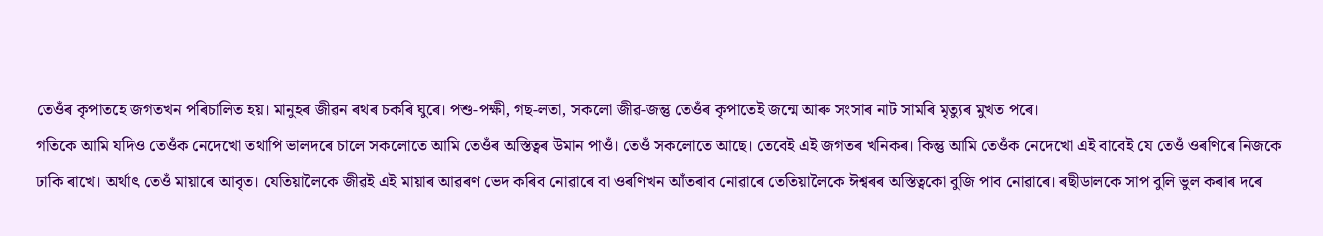তেওঁৰ কৃপাতহে জগতখন পৰিচালিত হয়। মানুহৰ জীৱন ৰথৰ চকৰি ঘুৰে। পশু-পক্ষী, গছ-লতা, সকলো জীৱ-জন্তু তেওঁৰ কৃপাতেই জন্মে আৰু সংসাৰ নাট সামৰি মৃত্যুৰ মুখত পৰে।
গতিকে আমি যদিও তেওঁক নেদেখো তথাপি ভালদৰে চালে সকলোতে আমি তেওঁৰ অস্তিত্বৰ উমান পাওঁ। তেওঁ সকলোতে আছে। তেবেই এই জগতৰ খনিকৰ। কিন্তু আমি তেওঁক নেদেখো এই বাবেই যে তেওঁ ওৰণিৰে নিজকে ঢাকি ৰাখে। অর্থাৎ তেওঁ মায়াৰে আবৃত। যেতিয়ালৈকে জীৱই এই মায়াৰ আৱৰণ ভেদ কৰিব নোৱাৰে বা ওৰণিখন আঁতৰাব নোৱাৰে তেতিয়ালৈকে ঈশ্বৰৰ অস্তিত্বকো বুজি পাব নোৱাৰে। ৰছীডালকে সাপ বুলি ভুল কৰাৰ দৰে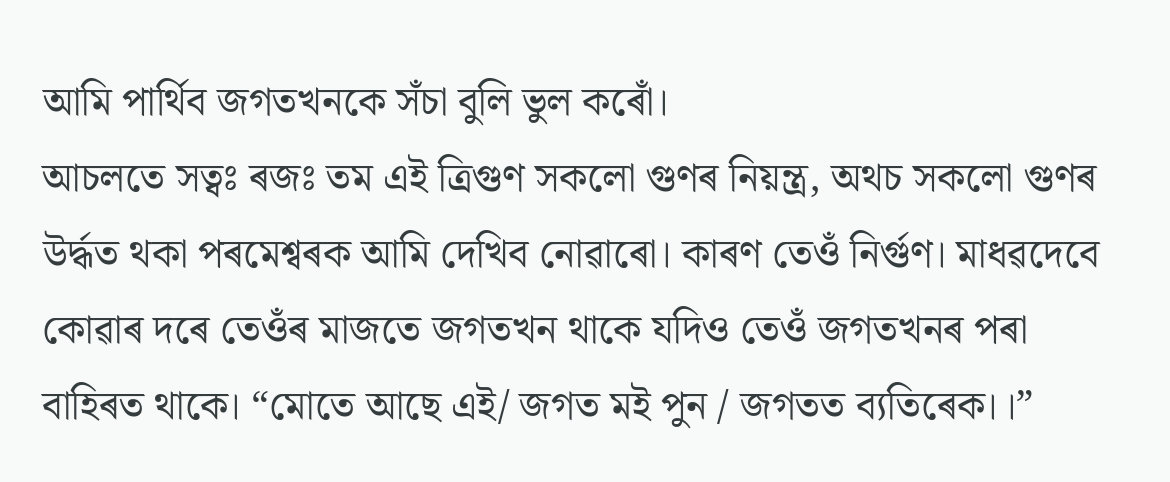আমি পার্থিব জগতখনকে সঁচা বুলি ভুল কৰোঁ।
আচলতে সত্বঃ ৰজঃ তম এই ত্রিগুণ সকলো গুণৰ নিয়ন্ত্র, অথচ সকলো গুণৰ উর্দ্ধত থকা পৰমেশ্বৰক আমি দেখিব নোৱাৰো। কাৰণ তেওঁ নির্গুণ। মাধৱদেবে কোৱাৰ দৰে তেওঁৰ মাজতে জগতখন থাকে যদিও তেওঁ জগতখনৰ পৰা বাহিৰত থাকে। “মোতে আছে এই/ জগত মই পুন / জগতত ব্যতিৰেক।।”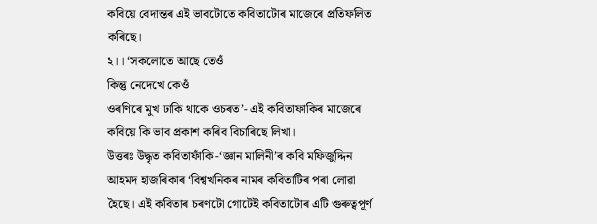কবিয়ে বেদান্তৰ এই ভাবটোতে কবিতাটোৰ মাজেৰে প্রতিফলিত কৰিছে।
২।। ‘সকলোতে আছে তেওঁ
কিন্তু নেদেখে কেওঁ
ওৰণিৰে মুখ ঢাকি থাকে ওচৰত’- এই কবিতাফাকিৰ মাজেৰে কবিয়ে কি ভাব প্ৰকাশ কৰিব বিচাৰিছে লিখা।
উত্তৰঃ উদ্ধৃত কবিতাফাঁকি-‘জ্ঞান মালিনী’ৰ কবি মফিজুদ্দিন আহমদ হাজৰিকাৰ ‘বিশ্বখনিকৰ নামৰ কবিতাটিৰ পৰা লোৱা হৈছে। এই কবিতাৰ চৰণটো গোটেই কবিতাটোৰ এটি গুৰুত্বপূর্ণ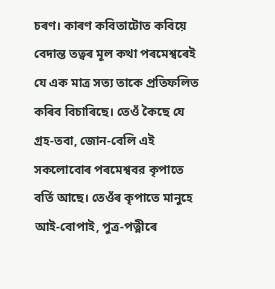চৰণ। কাৰণ কবিতাটোত কবিয়ে বেদান্ত তত্বৰ মূল কথা পৰমেশ্বৰেই যে এক মাত্র সত্য তাকে প্রতিফলিত কৰিব বিচাৰিছে। তেওঁ কৈছে যে গ্রহ-তবা, জোন-বেলি এই সকলোবোৰ পৰমেশ্ববর কৃপাতে বৰ্তি আছে। তেওঁৰ কৃপাতে মানুহে আই-বোপাই, পুত্র-পত্নীৰে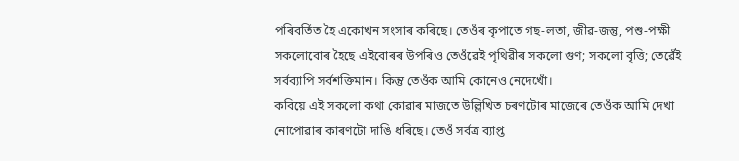পৰিবর্তিত হৈ একোখন সংসাৰ কৰিছে। তেওঁৰ কৃপাতে গছ-লতা, জীৱ-জন্তু, পশু-পক্ষী সকলোবোৰ হৈছে এইবোৰৰ উপৰিও তেওঁৱেই পৃথিৱীৰ সকলো গুণ; সকলো বৃত্তি; তেৱেঁই সর্বব্যাপি সর্বশক্তিমান। কিন্তু তেওঁক আমি কোনেও নেদেখোঁ।
কবিয়ে এই সকলো কথা কোৱাৰ মাজতে উল্লিখিত চৰণটোৰ মাজেৰে তেওঁক আমি দেখা নোপোৱাৰ কাৰণটো দাঙি ধৰিছে। তেওঁ সর্বত্র ব্যাপ্ত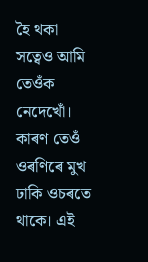হৈ থকা সত্বেও আমি তেওঁক নেদেখোঁ। কাৰণ তেওঁ ওৰণিৰে মুখ ঢাকি ওচৰতে থাকে। এই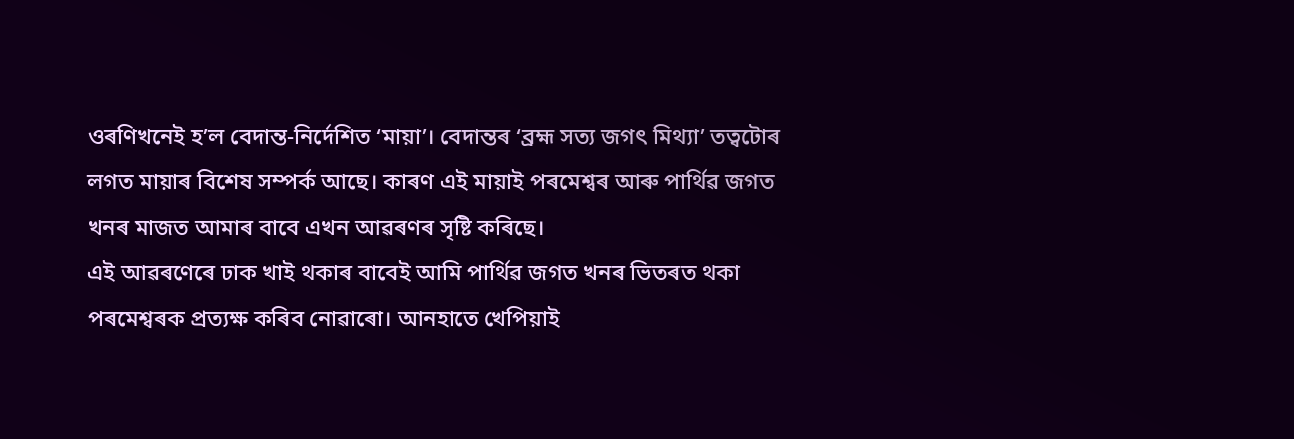ওৰণিখনেই হ’ল বেদান্ত-নির্দেশিত ‘মায়া’। বেদান্তৰ ‘ব্রহ্ম সত্য জগৎ মিথ্যা’ তত্বটোৰ লগত মায়াৰ বিশেষ সম্পর্ক আছে। কাৰণ এই মায়াই পৰমেশ্বৰ আৰু পাৰ্থিৱ জগত খনৰ মাজত আমাৰ বাবে এখন আৱৰণৰ সৃষ্টি কৰিছে।
এই আৱৰণেৰে ঢাক খাই থকাৰ বাবেই আমি পাৰ্থিৱ জগত খনৰ ভিতৰত থকা পৰমেশ্বৰক প্রত্যক্ষ কৰিব নোৱাৰো। আনহাতে খেপিয়াই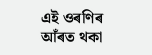এই ওৰণিৰ আঁৰত থকা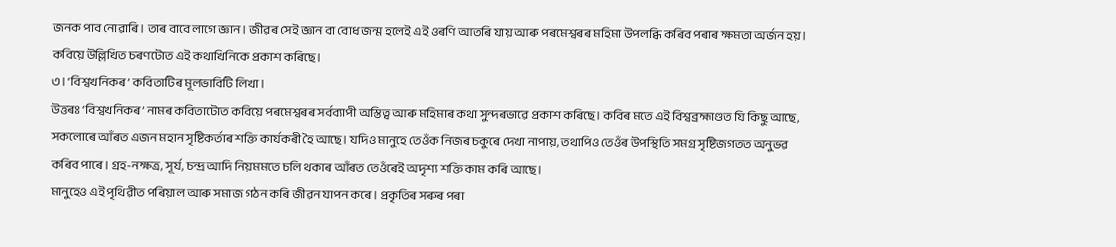জনক পাব নোৱাৰি। তাৰ বাবে লাগে জ্ঞান। জীৱৰ সেই জ্ঞান বা বোধ জন্ম হলেই এই ওৰণি আতৰি যায় আৰু পৰমেশ্বৰৰ মহিমা উপলব্ধি কৰিব পৰাৰ ক্ষমতা অর্জন হয়। কবিয়ে উল্লিখিত চৰণটোত এই কথাখিনিকে প্রকাশ কৰিছে।
৩। ‘বিশ্বখনিকৰ’ কবিতাটিৰ মূলভাবিটি লিখা।
উত্তৰঃ ‘বিশ্বখনিকৰ’ নামৰ কবিতাটোত কবিয়ে পৰমেশ্বৰৰ সৰ্বব্যাপী অস্তিত্ব আৰু মহিমাৰ কথা সুন্দৰভাৱে প্ৰকাশ কৰিছে। কবিৰ মতে এই বিশ্বব্ৰহ্মাণ্ডত যি কিছু আছে, সকলোৰে আঁৰত এজন মহান সৃষ্টিকৰ্তাৰ শক্তি কাৰ্যকৰী হৈ আছে। যদিও মানুহে তেওঁক নিজৰ চকুৰে দেখা নাপায়, তথাপিও তেওঁৰ উপস্থিতি সমগ্ৰ সৃষ্টিজগতত অনুভৱ কৰিব পাৰে। গ্ৰহ-নক্ষত্ৰ, সূৰ্য, চন্দ্ৰ আদি নিয়মমতে চলি থকাৰ আঁৰত তেওঁৰেই অদৃশ্য শক্তি কাম কৰি আছে।
মানুহেও এই পৃথিৱীত পৰিয়াল আৰু সমাজ গঠন কৰি জীৱন যাপন কৰে। প্ৰকৃতিৰ সৰুৰ পৰা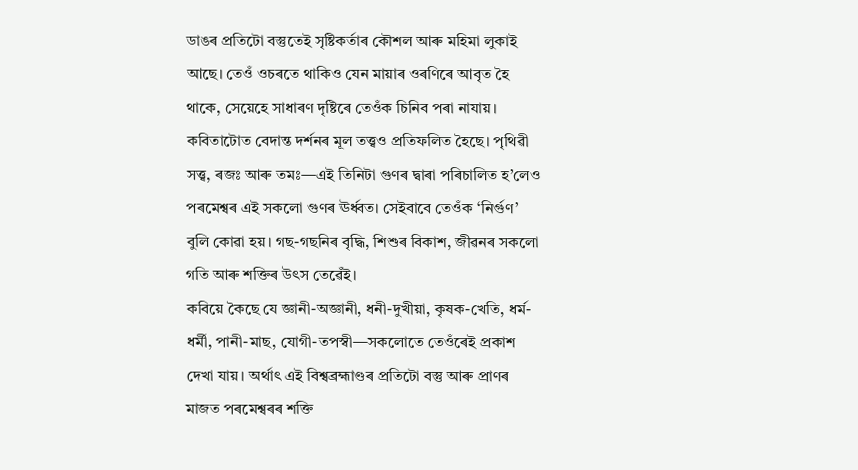ডাঙৰ প্ৰতিটো বস্তুতেই সৃষ্টিকৰ্তাৰ কৌশল আৰু মহিমা লুকাই আছে। তেওঁ ওচৰতে থাকিও যেন মায়াৰ ওৰণিৰে আবৃত হৈ থাকে, সেয়েহে সাধাৰণ দৃষ্টিৰে তেওঁক চিনিব পৰা নাযায়।
কবিতাটোত বেদান্ত দৰ্শনৰ মূল তত্ত্বও প্ৰতিফলিত হৈছে। পৃথিৱী সত্ত্ব, ৰজঃ আৰু তমঃ—এই তিনিটা গুণৰ দ্বাৰা পৰিচালিত হ’লেও পৰমেশ্বৰ এই সকলো গুণৰ ঊৰ্ধ্বত। সেইবাবে তেওঁক ‘নিৰ্গুণ’ বুলি কোৱা হয়। গছ-গছনিৰ বৃদ্ধি, শিশুৰ বিকাশ, জীৱনৰ সকলো গতি আৰু শক্তিৰ উৎস তেৱেঁই।
কবিয়ে কৈছে যে জ্ঞানী-অজ্ঞানী, ধনী-দুখীয়া, কৃষক-খেতি, ধৰ্ম-ধৰ্মী, পানী-মাছ, যোগী-তপস্বী—সকলোতে তেওঁৰেই প্ৰকাশ দেখা যায়। অৰ্থাৎ এই বিশ্বব্ৰহ্মাণ্ডৰ প্ৰতিটো বস্তু আৰু প্ৰাণৰ মাজত পৰমেশ্বৰৰ শক্তি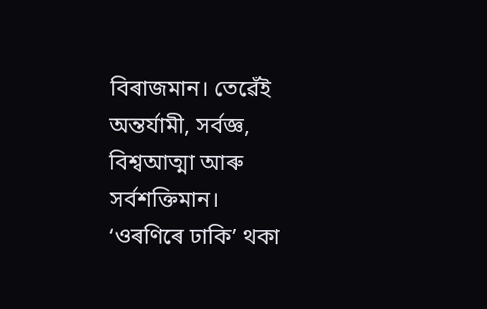বিৰাজমান। তেৱেঁই অন্তৰ্যামী, সৰ্বজ্ঞ, বিশ্বআত্মা আৰু সৰ্বশক্তিমান।
‘ওৰণিৰে ঢাকি’ থকা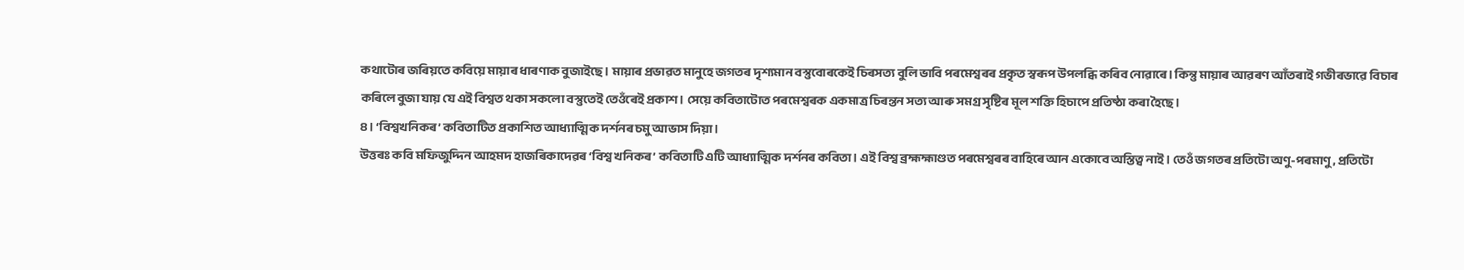কথাটোৰ জৰিয়তে কবিয়ে মায়াৰ ধাৰণাক বুজাইছে। মায়াৰ প্ৰভাৱত মানুহে জগতৰ দৃশ্যমান বস্তুবোৰকেই চিৰসত্য বুলি ভাবি পৰমেশ্বৰৰ প্ৰকৃত স্বৰূপ উপলব্ধি কৰিব নোৱাৰে। কিন্তু মায়াৰ আৱৰণ আঁতৰাই গভীৰভাৱে বিচাৰ কৰিলে বুজা যায় যে এই বিশ্বত থকা সকলো বস্তুতেই তেওঁৰেই প্ৰকাশ। সেয়ে কবিতাটোত পৰমেশ্বৰক একমাত্ৰ চিৰন্তন সত্য আৰু সমগ্ৰ সৃষ্টিৰ মূল শক্তি হিচাপে প্ৰতিষ্ঠা কৰা হৈছে।
৪। ‘বিশ্বখনিকৰ’ কবিতাটিত প্রকাশিত আধ্যাত্মিক দৰ্শনৰ চমু আভাস দিয়া।
উত্তৰঃ কবি মফিজুদ্দিন আহমদ হাজৰিকাদেৱৰ ‘বিশ্ব খনিকৰ’ কবিতাটি এটি আধ্যাত্মিক দর্শনৰ কবিতা। এই বিশ্ব ব্রহ্মহ্মাণ্ডত পৰমেশ্বৰৰ বাহিৰে আন একোবে অস্তিত্ব নাই। তেওঁ জগতৰ প্রতিটো অণু-পৰমাণু, প্রতিটো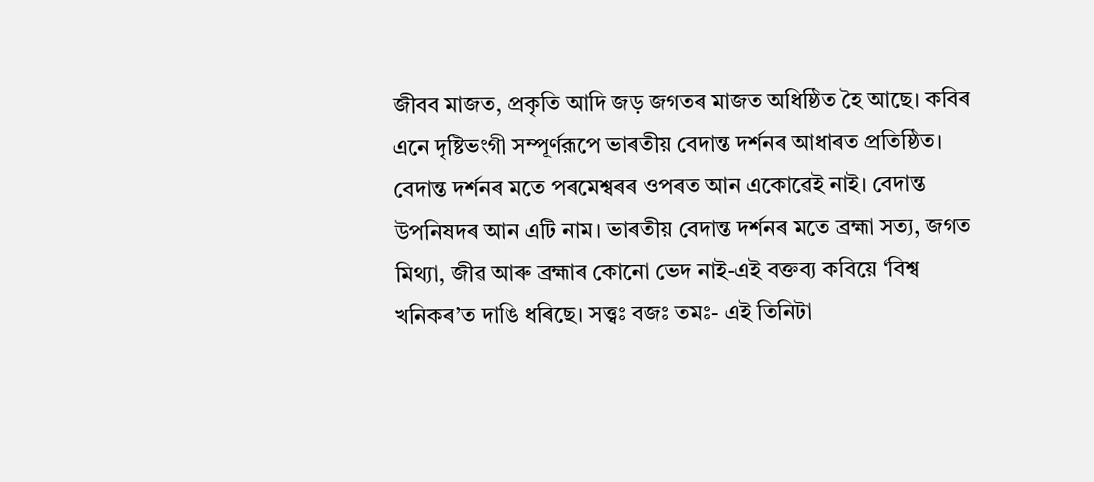জীবব মাজত, প্রকৃতি আদি জড় জগতৰ মাজত অধিষ্ঠিত হৈ আছে। কবিৰ এনে দৃষ্টিভংগী সম্পূর্ণরূপে ভাৰতীয় বেদান্ত দৰ্শনৰ আধাৰত প্ৰতিষ্ঠিত। বেদান্ত দর্শনৰ মতে পৰমেশ্বৰৰ ওপৰত আন একোৱেই নাই। বেদান্ত উপনিষদৰ আন এটি নাম। ভাৰতীয় বেদান্ত দর্শনৰ মতে ব্রহ্মা সত্য, জগত মিথ্যা, জীৱ আৰু ব্রহ্মাৰ কোনো ভেদ নাই-এই বক্তব্য কবিয়ে ‘বিশ্ব খনিকৰ’ত দাঙি ধৰিছে। সত্ত্বঃ বজঃ তমঃ- এই তিনিটা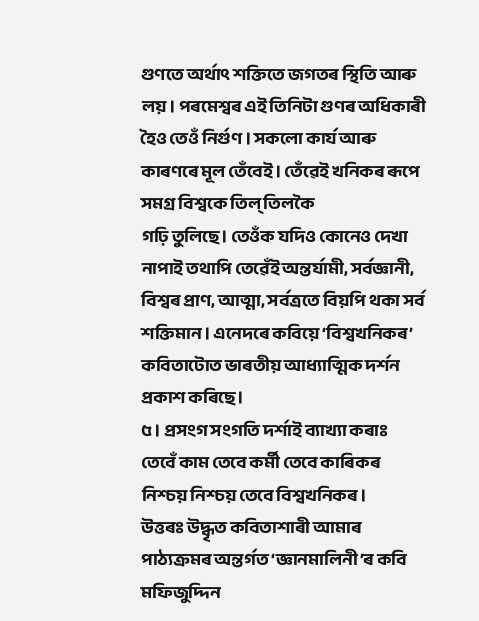গুণতে অর্থাৎ শক্তিতে জগতৰ স্থিতি আৰু লয়। পৰমেশ্বৰ এই তিনিটা গুণৰ অধিকাৰী হৈও তেওঁ নির্গুণ । সকলো কাৰ্য আৰু কাৰণৰে মূল তেঁবেই। তেঁৱেই খনিকৰ ৰূপে সমগ্র বিশ্বকে তিল্ তিলকৈ
গঢ়ি তুলিছে। তেওঁক যদিও কোনেও দেখা নাপাই তথাপি তেৱেঁই অন্তর্যামী, সর্বজ্ঞানী, বিশ্বৰ প্রাণ, আত্মা, সর্বত্রতে বিয়পি থকা সর্ব শক্তিমান। এনেদৰে কবিয়ে ‘বিশ্বখনিকৰ’ কবিতাটোত ভাৰতীয় আধ্যাত্মিক দর্শন প্ৰকাশ কৰিছে।
৫। প্রসংগ সংগতি দর্শাই ব্যাখ্যা কৰাঃ
তেবেঁ কাম তেবে কৰ্মী তেবে কাৰিকৰ
নিশ্চয় নিশ্চয় তেবে বিশ্বখনিকৰ।
উত্তৰঃ উদ্ধৃত কবিতাশাৰী আমাৰ পাঠ্যক্ৰমৰ অন্তৰ্গত ‘জ্ঞানমালিনী’ৰ কবি মফিজুদ্দিন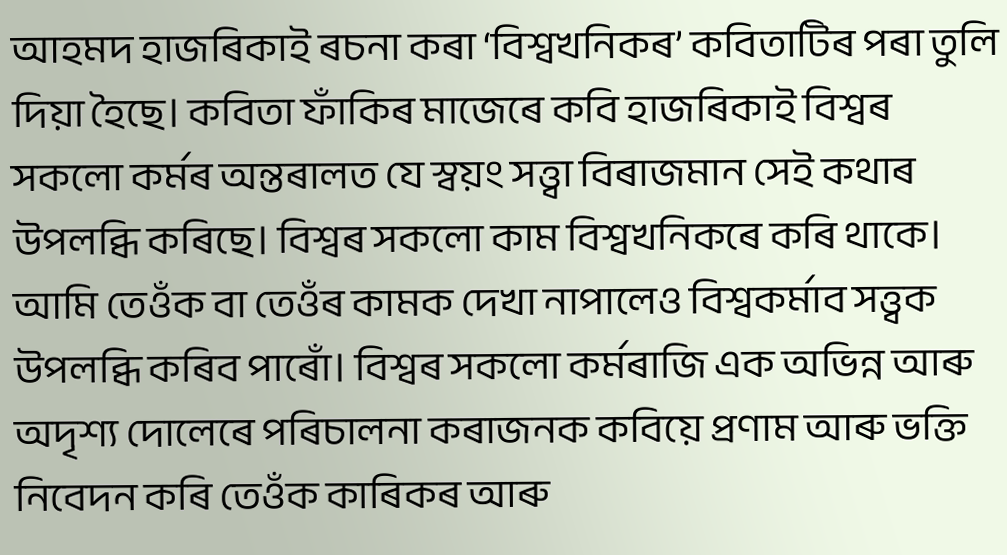আহমদ হাজৰিকাই ৰচনা কৰা ‘বিশ্বখনিকৰ’ কবিতাটিৰ পৰা তুলি দিয়া হৈছে। কবিতা ফাঁকিৰ মাজেৰে কবি হাজৰিকাই বিশ্বৰ সকলো কৰ্মৰ অন্তৰালত যে স্বয়ং সত্ত্বা বিৰাজমান সেই কথাৰ উপলব্ধি কৰিছে। বিশ্বৰ সকলো কাম বিশ্বখনিকৰে কৰি থাকে। আমি তেওঁক বা তেওঁৰ কামক দেখা নাপালেও বিশ্বকর্মাব সত্ত্বক উপলব্ধি কৰিব পাৰোঁ। বিশ্বৰ সকলো কৰ্মৰাজি এক অভিন্ন আৰু অদৃশ্য দোলেৰে পৰিচালনা কৰাজনক কবিয়ে প্রণাম আৰু ভক্তি নিবেদন কৰি তেওঁক কাৰিকৰ আৰু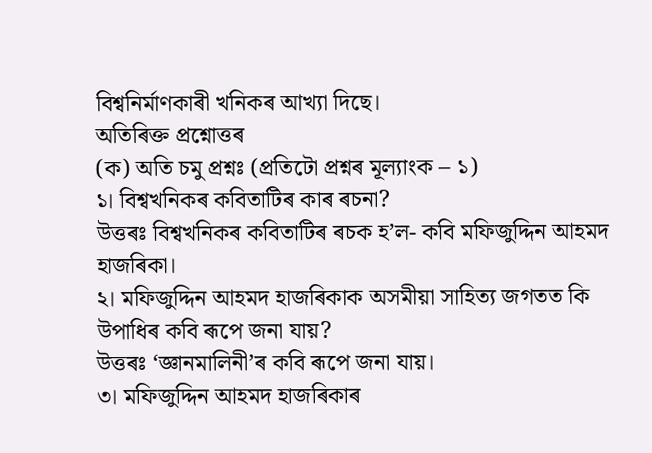বিশ্বনির্মাণকাৰী খনিকৰ আখ্যা দিছে।
অতিৰিক্ত প্রশ্নোত্তৰ
(ক) অতি চমু প্রশ্নঃ (প্রতিটো প্রশ্নৰ মূল্যাংক – ১)
১। বিশ্বখনিকৰ কবিতাটিৰ কাৰ ৰচনা?
উত্তৰঃ বিশ্বখনিকৰ কবিতাটিৰ ৰচক হ’ল- কবি মফিজুদ্দিন আহমদ হাজৰিকা।
২। মফিজুদ্দিন আহমদ হাজৰিকাক অসমীয়া সাহিত্য জগতত কি উপাধিৰ কবি ৰূপে জনা যায়?
উত্তৰঃ ‘জ্ঞানমালিনী’ৰ কবি ৰূপে জনা যায়।
৩। মফিজুদ্দিন আহমদ হাজৰিকাৰ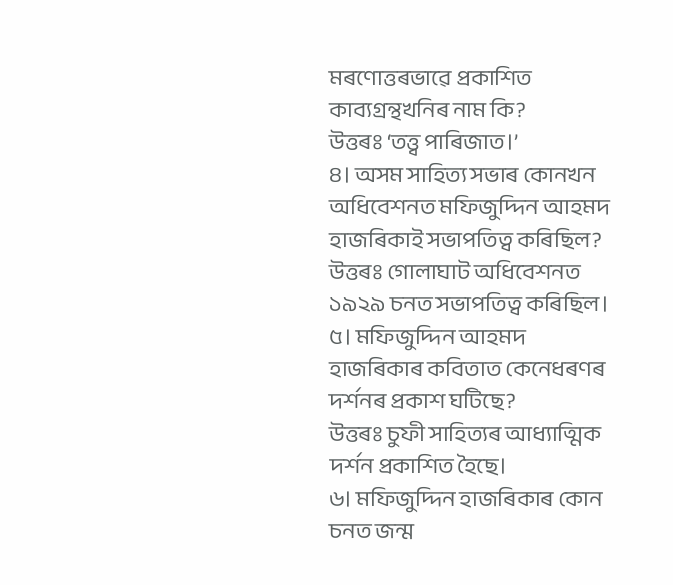মৰণোত্তৰভাৱে প্ৰকাশিত কাব্যগ্রন্থখনিৰ নাম কি?
উত্তৰঃ ‘তত্ত্ব পাৰিজাত।’
৪। অসম সাহিত্য সভাৰ কোনখন অধিবেশনত মফিজুদ্দিন আহমদ হাজৰিকাই সভাপতিত্ব কৰিছিল?
উত্তৰঃ গোলাঘাট অধিবেশনত ১৯২৯ চনত সভাপতিত্ব কৰিছিল।
৫। মফিজুদ্দিন আহমদ হাজৰিকাৰ কবিতাত কেনেধৰণৰ দৰ্শনৰ প্ৰকাশ ঘটিছে?
উত্তৰঃ চুফী সাহিত্যৰ আধ্যাত্মিক দর্শন প্রকাশিত হৈছে।
৬। মফিজুদ্দিন হাজৰিকাৰ কোন চনত জন্ম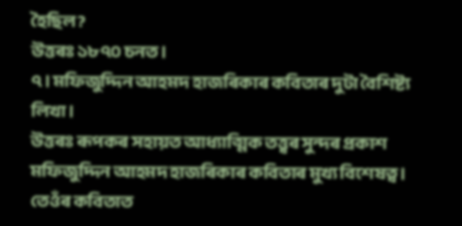হৈছিল?
উত্তৰঃ ১৮৭০ চনত।
৭। মফিজুদ্দিন আহমদ হাজৰিকাৰ কবিতাৰ দুটা বৈশিষ্ট্য লিখা।
উত্তৰঃ ৰূপকৰ সহায়ত আধ্যাত্মিক তত্ত্বৰ সুন্দৰ প্ৰকাশ মফিজুদ্দিন আহমদ হাজৰিকাৰ কবিতাৰ মুখ্য বিশেষত্ব। তেওঁৰ কবিতাত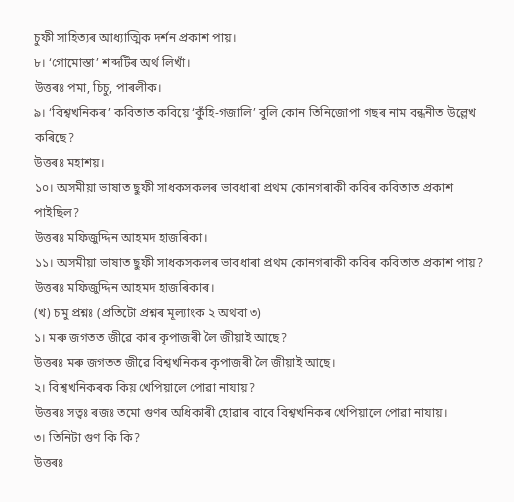চুফী সাহিত্যৰ আধ্যাত্মিক দর্শন প্রকাশ পায়।
৮। ‘গোমোস্তা’ শব্দটিৰ অৰ্থ লিখাঁ।
উত্তৰঃ পমা, চিচু, পাৰলীক।
৯। ‘বিশ্বখনিকৰ’ কবিতাত কবিয়ে ‘কুঁহি-গজালি’ বুলি কোন তিনিজোপা গছৰ নাম বন্ধনীত উল্লেখ কৰিছে?
উত্তৰঃ মহাশয়।
১০। অসমীয়া ভাষাত ছুফী সাধকসকলৰ ভাবধাৰা প্ৰথম কোনগৰাকী কবিৰ কবিতাত প্রকাশ পাইছিল?
উত্তৰঃ মফিজুদ্দিন আহমদ হাজৰিকা।
১১। অসমীয়া ভাষাত ছুফী সাধকসকলৰ ভাবধাৰা প্ৰথম কোনগৰাকী কবিৰ কবিতাত প্রকাশ পায়?
উত্তৰঃ মফিজুদ্দিন আহমদ হাজৰিকাৰ।
(খ) চমু প্রশ্নঃ (প্রতিটো প্ৰশ্নৰ মূল্যাংক ২ অথবা ৩)
১। মৰু জগতত জীৱে কাৰ কৃপাজৰী লৈ জীয়াই আছে?
উত্তৰঃ মৰু জগতত জীৱে বিশ্বখনিকৰ কৃপাজৰী লৈ জীয়াই আছে।
২। বিশ্বখনিকৰক কিয় খেপিয়ালে পোৱা নাযায়?
উত্তৰঃ সত্বঃ ৰজঃ তমো গুণৰ অধিকাৰী হোৱাৰ বাবে বিশ্বখনিকৰ খেপিয়ালে পোৱা নাযায়।
৩। তিনিটা গুণ কি কি?
উত্তৰঃ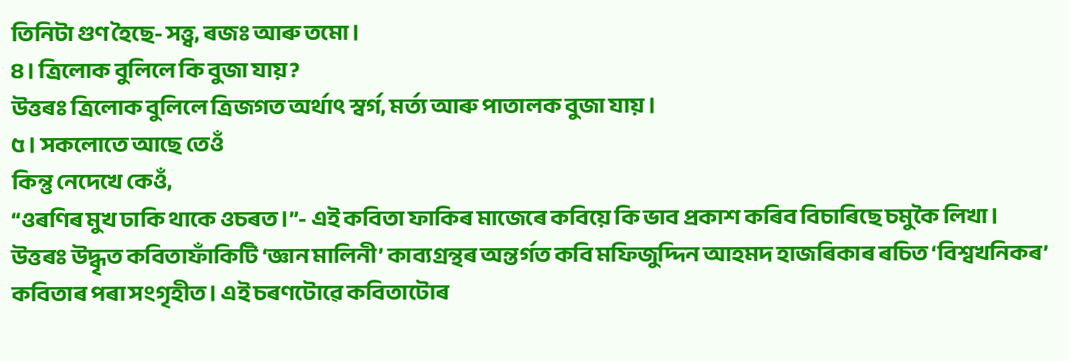তিনিটা গুণ হৈছে- সত্ত্ব, ৰজঃ আৰু তমো।
৪। ত্রিলোক বুলিলে কি বুজা যায়?
উত্তৰঃ ত্রিলোক বুলিলে ত্রিজগত অর্থাৎ স্বর্গ, মর্ত্য আৰু পাতালক বুজা যায়।
৫। সকলোতে আছে তেওঁ
কিন্তু নেদেখে কেওঁ,
“ওৰণিৰ মুখ ঢাকি থাকে ওচৰত।”- এই কবিতা ফাকিৰ মাজেৰে কবিয়ে কি ভাব প্ৰকাশ কৰিব বিচাৰিছে চমুকৈ লিখা।
উত্তৰঃ উদ্ধৃত কবিতাফাঁকিটি ‘জ্ঞান মালিনী’ কাব্যগ্ৰন্থৰ অন্তৰ্গত কবি মফিজুদ্দিন আহমদ হাজৰিকাৰ ৰচিত ‘বিশ্বখনিকৰ’ কবিতাৰ পৰা সংগৃহীত। এই চৰণটোৱে কবিতাটোৰ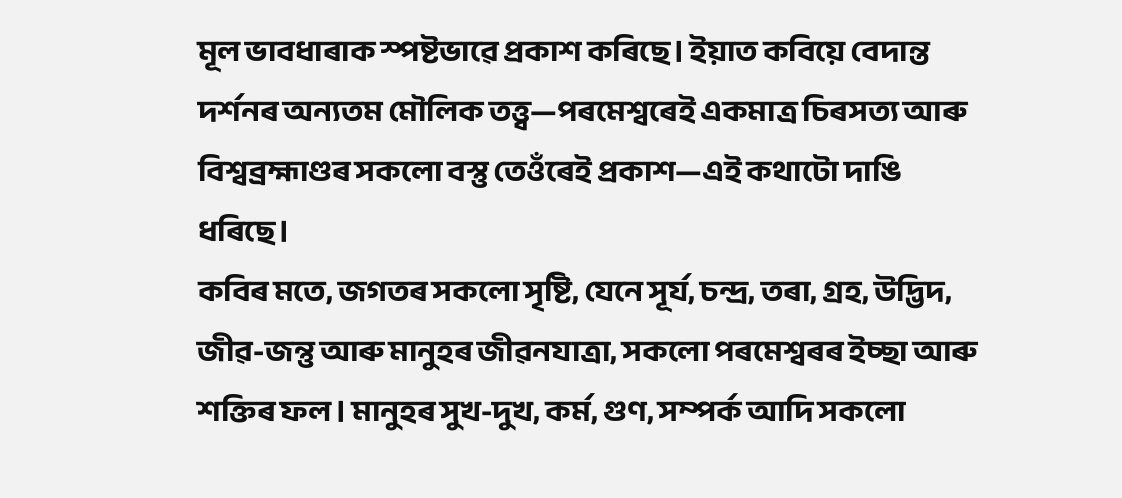মূল ভাবধাৰাক স্পষ্টভাৱে প্ৰকাশ কৰিছে। ইয়াত কবিয়ে বেদান্ত দৰ্শনৰ অন্যতম মৌলিক তত্ত্ব—পৰমেশ্বৰেই একমাত্ৰ চিৰসত্য আৰু বিশ্বব্ৰহ্মাণ্ডৰ সকলো বস্তু তেওঁৰেই প্ৰকাশ—এই কথাটো দাঙি ধৰিছে।
কবিৰ মতে, জগতৰ সকলো সৃষ্টি, যেনে সূৰ্য, চন্দ্ৰ, তৰা, গ্ৰহ, উদ্ভিদ, জীৱ-জন্তু আৰু মানুহৰ জীৱনযাত্ৰা, সকলো পৰমেশ্বৰৰ ইচ্ছা আৰু শক্তিৰ ফল। মানুহৰ সুখ-দুখ, কৰ্ম, গুণ, সম্পৰ্ক আদি সকলো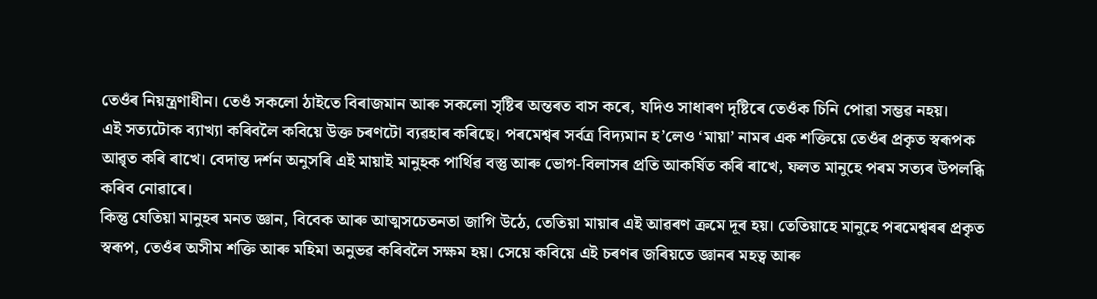তেওঁৰ নিয়ন্ত্ৰণাধীন। তেওঁ সকলো ঠাইতে বিৰাজমান আৰু সকলো সৃষ্টিৰ অন্তৰত বাস কৰে, যদিও সাধাৰণ দৃষ্টিৰে তেওঁক চিনি পোৱা সম্ভৱ নহয়।
এই সত্যটোক ব্যাখ্যা কৰিবলৈ কবিয়ে উক্ত চৰণটো ব্যৱহাৰ কৰিছে। পৰমেশ্বৰ সৰ্বত্ৰ বিদ্যমান হ’লেও ‘মায়া’ নামৰ এক শক্তিয়ে তেওঁৰ প্ৰকৃত স্বৰূপক আৱৃত কৰি ৰাখে। বেদান্ত দৰ্শন অনুসৰি এই মায়াই মানুহক পাৰ্থিৱ বস্তু আৰু ভোগ-বিলাসৰ প্ৰতি আকৰ্ষিত কৰি ৰাখে, ফলত মানুহে পৰম সত্যৰ উপলব্ধি কৰিব নোৱাৰে।
কিন্তু যেতিয়া মানুহৰ মনত জ্ঞান, বিবেক আৰু আত্মসচেতনতা জাগি উঠে, তেতিয়া মায়াৰ এই আৱৰণ ক্ৰমে দূৰ হয়। তেতিয়াহে মানুহে পৰমেশ্বৰৰ প্ৰকৃত স্বৰূপ, তেওঁৰ অসীম শক্তি আৰু মহিমা অনুভৱ কৰিবলৈ সক্ষম হয়। সেয়ে কবিয়ে এই চৰণৰ জৰিয়তে জ্ঞানৰ মহত্ব আৰু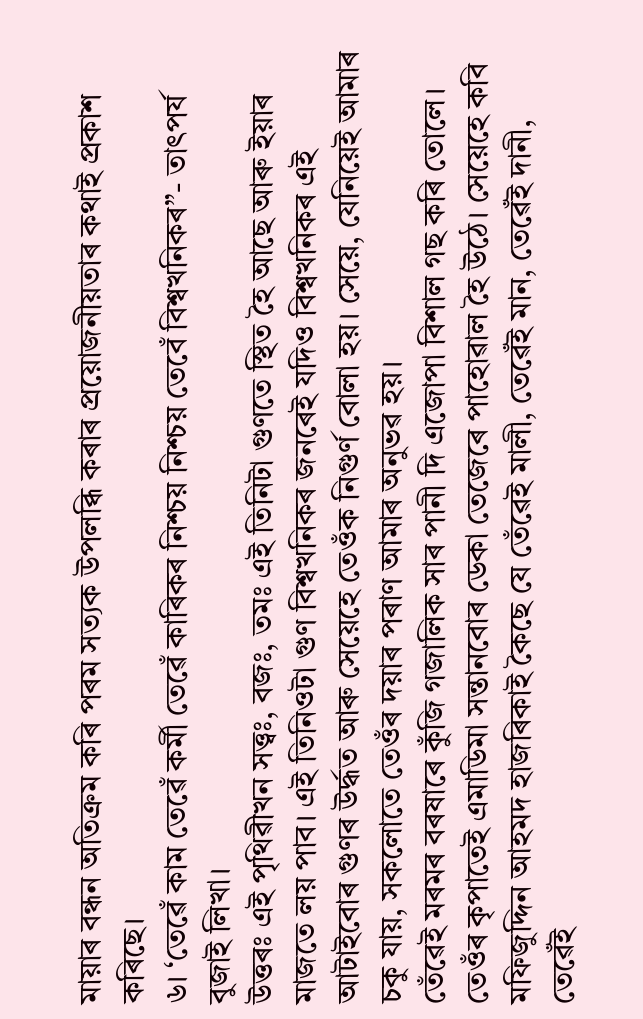মায়াৰ বন্ধন অতিক্ৰম কৰি পৰম সত্যক উপলব্ধি কৰাৰ প্ৰয়োজনীয়তাৰ কথাই প্ৰকাশ কৰিছে।
৬। ‘তেৱেঁ কাম তেৱেঁ কর্মী তেৱেঁ কাৰিকৰ নিশ্চয় নিশ্চয় তেবেঁ বিশ্বখনিকৰ”- তাৎপর্য বুজাই লিখা।
উত্তৰঃ এই পৃথিৱীখন সত্ত্বঃ, বজঃ, তমঃ এই তিনিটা গুণতে স্থিত হৈ আছে আৰু ইয়াৰ মাজতে লয় পাব। এই তিনিওটা গুণ বিশ্বখনিকৰ জনৰেই যদিও বিশ্বখনিকৰ এই আটাইবোৰ গুণৰ উর্দ্ধত আৰু সেয়েহে তেওঁক নিগুর্ণ বোলা হয়। সেয়ে, যেনিয়েই আমাৰ চকু যায়, সকলোতে তেওঁৰ দয়াৰ পৰাণ আমাৰ অনুভৱ হয়।
তেঁৱেই মৰমৰ বৰষাৰে কুঁজি গজালিক সাৰ পানী দি এজোপা বিশাল গছ কৰি তোলে। তেওঁৰ কৃপাতেই এমাডিমা সন্তানবোৰ ডেকা তেজেৰে পাহোৱাল হৈ উঠে। সেয়েহে কবি মফিজুদ্দিন আহমদ হাজৰিকাই কৈছে যে তেঁৱেই মালী, তেৱেঁই মান, তেৱেঁই দানী, তেৱেঁই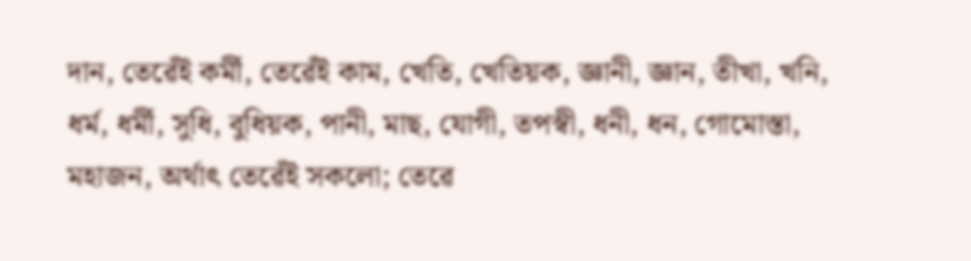দান, তেৱেঁই কর্মী, তেৱেঁই কাম, খেতি, খেতিয়ক, জ্ঞানী, জ্ঞান, তীখা, খনি, ধর্ম, ধর্মী, সুধি, বুধিয়ক, পানী, মাছ, যোগী, তপস্বী, ধনী, ধন, গোমোস্তা, মহাজন, অর্থাৎ তেৱেঁই সকলো; তেৱে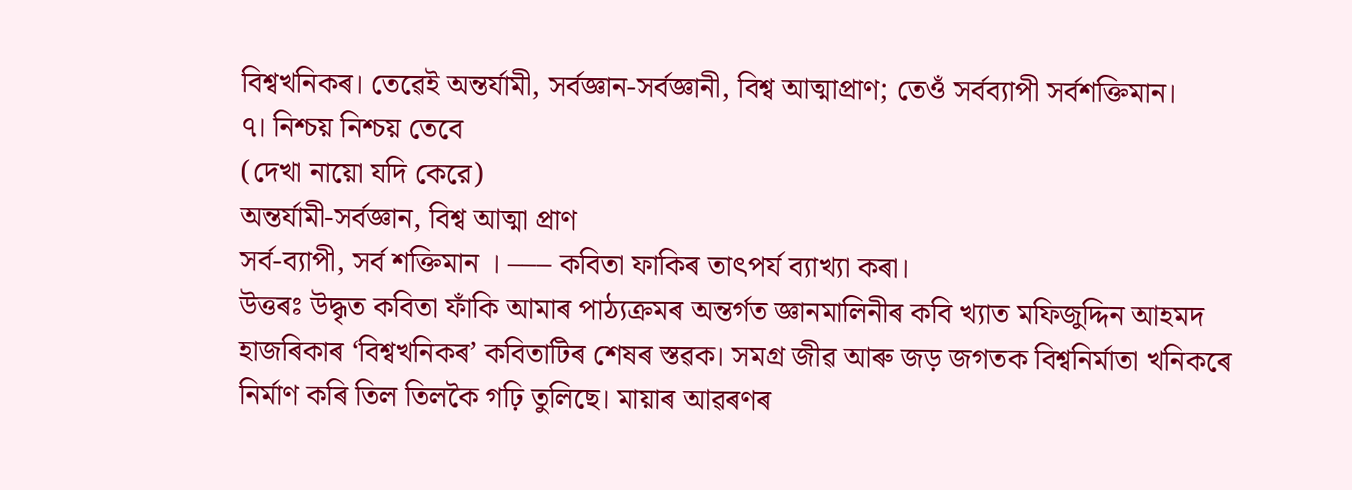বিশ্বখনিকৰ। তেৱেই অন্তর্যামী, সর্বজ্ঞান-সর্বজ্ঞানী, বিশ্ব আত্মাপ্রাণ; তেওঁ সর্বব্যাপী সর্বশক্তিমান।
৭। নিশ্চয় নিশ্চয় তেবে
(দেখা নায়ো যদি কেরে)
অন্তর্যামী-সর্বজ্ঞান, বিশ্ব আত্মা প্রাণ
সর্ব-ব্যাপী, সর্ব শক্তিমান । ––– কবিতা ফাকিৰ তাৎপর্য ব্যাখ্যা কৰা।
উত্তৰঃ উদ্ধৃত কবিতা ফাঁকি আমাৰ পাঠ্যক্ৰমৰ অন্তৰ্গত জ্ঞানমালিনীৰ কবি খ্যাত মফিজুদ্দিন আহমদ হাজৰিকাৰ ‘বিশ্বখনিকৰ’ কবিতাটিৰ শেষৰ স্তৱক। সমগ্ৰ জীৱ আৰু জড় জগতক বিশ্বনির্মাতা খনিকৰে নিৰ্মাণ কৰি তিল তিলকৈ গঢ়ি তুলিছে। মায়াৰ আৱৰণৰ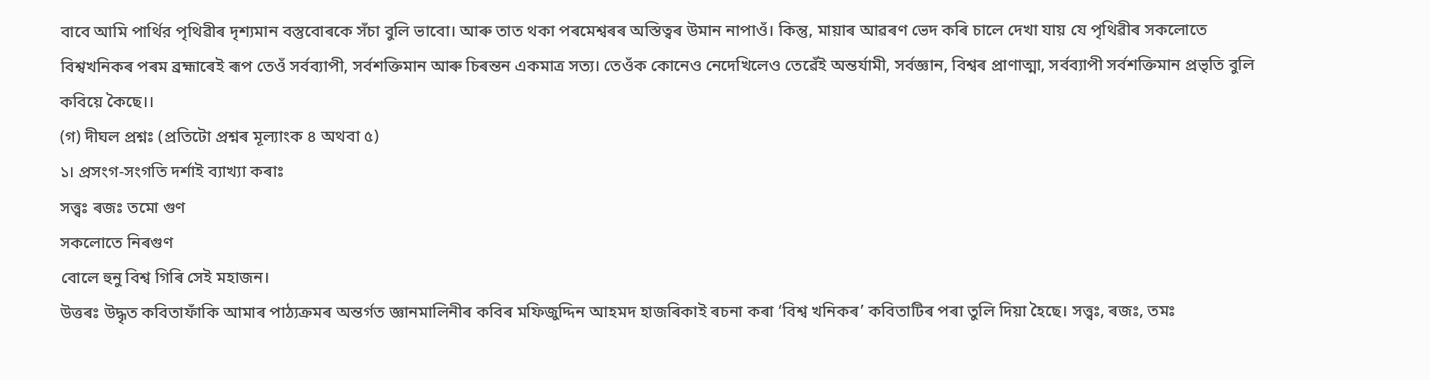বাবে আমি পার্থির পৃথিৱীৰ দৃশ্যমান বস্তুবোৰকে সঁচা বুলি ভাবো। আৰু তাত থকা পৰমেশ্বৰৰ অস্তিত্বৰ উমান নাপাওঁ। কিন্তু, মায়াৰ আৱৰণ ভেদ কৰি চালে দেখা যায় যে পৃথিৱীৰ সকলোতে বিশ্বখনিকৰ পৰম ব্ৰহ্মাৰেই ৰূপ তেওঁ সর্বব্যাপী, সর্বশক্তিমান আৰু চিৰন্তন একমাত্র সত্য। তেওঁক কোনেও নেদেখিলেও তেৱেঁই অন্তর্যামী, সর্বজ্ঞান, বিশ্বৰ প্ৰাণাত্মা, সর্বব্যাপী সর্বশক্তিমান প্রভৃতি বুলি কবিয়ে কৈছে।।
(গ) দীঘল প্রশ্নঃ (প্রতিটো প্ৰশ্নৰ মূল্যাংক ৪ অথবা ৫)
১। প্রসংগ-সংগতি দর্শাই ব্যাখ্যা কৰাঃ
সত্ত্বঃ ৰজঃ তমো গুণ
সকলোতে নিৰগুণ
বোলে হুনু বিশ্ব গিৰি সেই মহাজন।
উত্তৰঃ উদ্ধৃত কবিতাফাঁকি আমাৰ পাঠ্যক্ৰমৰ অন্তৰ্গত জ্ঞানমালিনীৰ কবিৰ মফিজুদ্দিন আহমদ হাজৰিকাই ৰচনা কৰা ‘বিশ্ব খনিকৰ’ কবিতাটিৰ পৰা তুলি দিয়া হৈছে। সত্ত্বঃ, ৰজঃ, তমঃ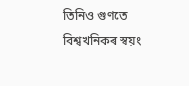তিনিও গুণতে বিশ্বখনিকৰ স্বয়ং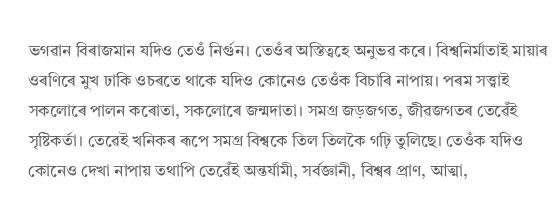ভগৱান বিৰাজমান যদিও তেওঁ নির্গুন। তেওঁৰ অস্তিত্বহে অনুভৱ কৰে। বিশ্বনির্মাতাই মায়াৰ ওৰণিৰে মুখ ঢাকি ওচৰতে থাকে যদিও কোনেও তেওঁক বিচাৰি নাপায়। পৰম সত্ত্বাই সকলোৰে পালন কৰোতা, সকলোৰে জন্মদাতা। সমগ্র জড়জগত, জীৱজগতৰ তেৱেঁই সৃষ্টিকর্তা। তেৱেই খনিকৰ ৰূপে সমগ্র বিশ্বকে তিল তিলকৈ গঢ়ি তুলিছে। তেওঁক যদিও কোনেও দেখা নাপায় তথাপি তেৱেঁই অন্তর্যামী, সর্বজ্ঞানী, বিশ্বৰ প্ৰাণ, আত্মা,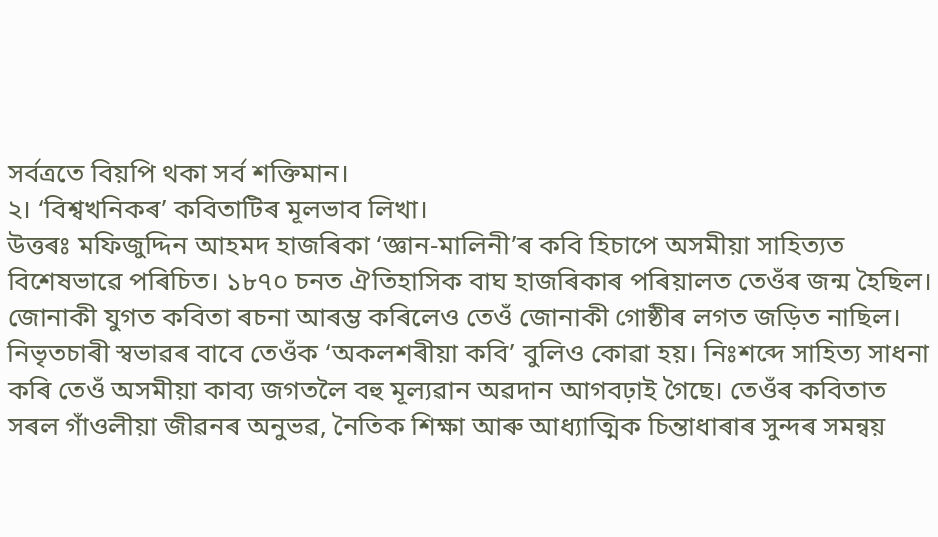সর্বত্রতে বিয়পি থকা সর্ব শক্তিমান।
২। ‘বিশ্বখনিকৰ’ কবিতাটিৰ মূলভাব লিখা।
উত্তৰঃ মফিজুদ্দিন আহমদ হাজৰিকা ‘জ্ঞান-মালিনী’ৰ কবি হিচাপে অসমীয়া সাহিত্যত বিশেষভাৱে পৰিচিত। ১৮৭০ চনত ঐতিহাসিক বাঘ হাজৰিকাৰ পৰিয়ালত তেওঁৰ জন্ম হৈছিল। জোনাকী যুগত কবিতা ৰচনা আৰম্ভ কৰিলেও তেওঁ জোনাকী গোষ্ঠীৰ লগত জড়িত নাছিল। নিভৃতচাৰী স্বভাৱৰ বাবে তেওঁক ‘অকলশৰীয়া কবি’ বুলিও কোৱা হয়। নিঃশব্দে সাহিত্য সাধনা কৰি তেওঁ অসমীয়া কাব্য জগতলৈ বহু মূল্যৱান অৱদান আগবঢ়াই গৈছে। তেওঁৰ কবিতাত সৰল গাঁওলীয়া জীৱনৰ অনুভৱ, নৈতিক শিক্ষা আৰু আধ্যাত্মিক চিন্তাধাৰাৰ সুন্দৰ সমন্বয়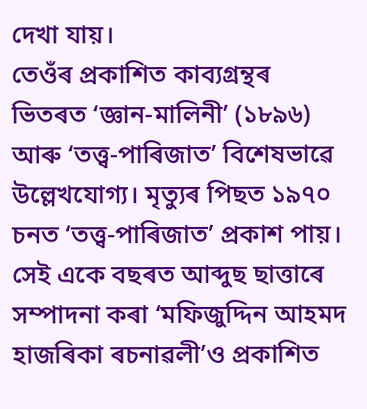দেখা যায়।
তেওঁৰ প্ৰকাশিত কাব্যগ্ৰন্থৰ ভিতৰত ‘জ্ঞান-মালিনী’ (১৮৯৬) আৰু ‘তত্ত্ব-পাৰিজাত’ বিশেষভাৱে উল্লেখযোগ্য। মৃত্যুৰ পিছত ১৯৭০ চনত ‘তত্ত্ব-পাৰিজাত’ প্ৰকাশ পায়। সেই একে বছৰত আব্দুছ ছাত্তাৰে সম্পাদনা কৰা ‘মফিজুদ্দিন আহমদ হাজৰিকা ৰচনাৱলী’ও প্ৰকাশিত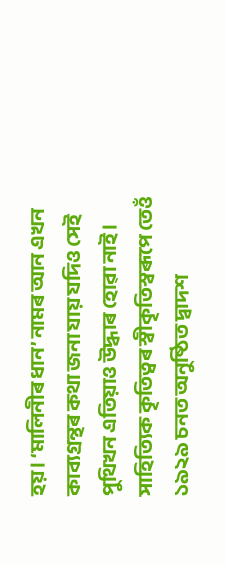হয়। ‘মালিনীৰ ধান’ নামৰ আন এখন কাব্যগ্ৰন্থৰ কথা জনা যায় যদিও সেই পুথিখন এতিয়াও উদ্ধাৰ হোৱা নাই। সাহিত্যিক কৃতিত্বৰ স্বীকৃতিস্বৰূপে তেওঁ ১৯২৯ চনত অনুষ্ঠিত দ্বাদশ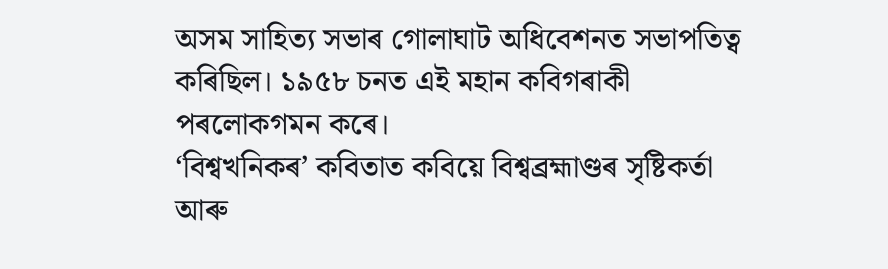অসম সাহিত্য সভাৰ গোলাঘাট অধিবেশনত সভাপতিত্ব কৰিছিল। ১৯৫৮ চনত এই মহান কবিগৰাকী পৰলোকগমন কৰে।
‘বিশ্বখনিকৰ’ কবিতাত কবিয়ে বিশ্বব্ৰহ্মাণ্ডৰ সৃষ্টিকৰ্তা আৰু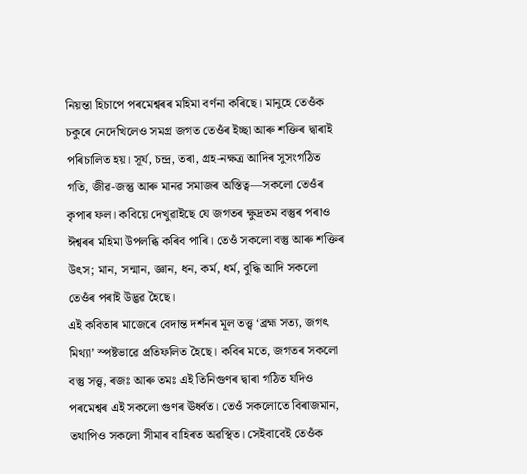নিয়ন্তা হিচাপে পৰমেশ্বৰৰ মহিমা বৰ্ণনা কৰিছে। মানুহে তেওঁক চকুৰে নেদেখিলেও সমগ্ৰ জগত তেওঁৰ ইচ্ছা আৰু শক্তিৰ দ্বাৰাই পৰিচালিত হয়। সূৰ্য, চন্দ্ৰ, তৰা, গ্ৰহ-নক্ষত্ৰ আদিৰ সুসংগঠিত গতি, জীৱ-জন্তু আৰু মানৱ সমাজৰ অস্তিত্ব—সকলো তেওঁৰ কৃপাৰ ফল। কবিয়ে দেখুৱাইছে যে জগতৰ ক্ষুদ্ৰতম বস্তুৰ পৰাও ঈশ্বৰৰ মহিমা উপলব্ধি কৰিব পাৰি। তেওঁ সকলো বস্তু আৰু শক্তিৰ উৎস; মান, সন্মান, জ্ঞান, ধন, কৰ্ম, ধৰ্ম, বুদ্ধি আদি সকলো তেওঁৰ পৰাই উদ্ভৱ হৈছে।
এই কবিতাৰ মাজেৰে বেদান্ত দৰ্শনৰ মূল তত্ত্ব ‘ব্ৰহ্ম সত্য, জগৎ মিথ্যা’ স্পষ্টভাৱে প্ৰতিফলিত হৈছে। কবিৰ মতে, জগতৰ সকলো বস্তু সত্ত্ব, ৰজঃ আৰু তমঃ এই তিনিগুণৰ দ্বাৰা গঠিত যদিও পৰমেশ্বৰ এই সকলো গুণৰ ঊৰ্ধ্বত। তেওঁ সকলোতে বিৰাজমান, তথাপিও সকলো সীমাৰ বাহিৰত অৱস্থিত। সেইবাবেই তেওঁক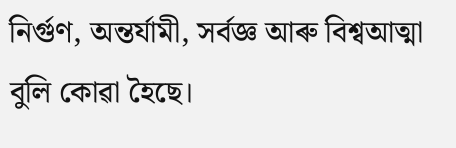নিৰ্গুণ, অন্তৰ্যামী, সৰ্বজ্ঞ আৰু বিশ্বআত্মা বুলি কোৱা হৈছে।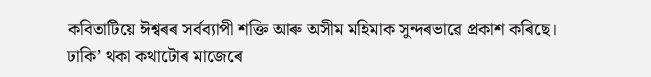কবিতাটিয়ে ঈশ্বৰৰ সৰ্বব্যাপী শক্তি আৰু অসীম মহিমাক সুন্দৰভাৱে প্ৰকাশ কৰিছে।
ঢাকি’ থকা কথাটোৰ মাজেৰে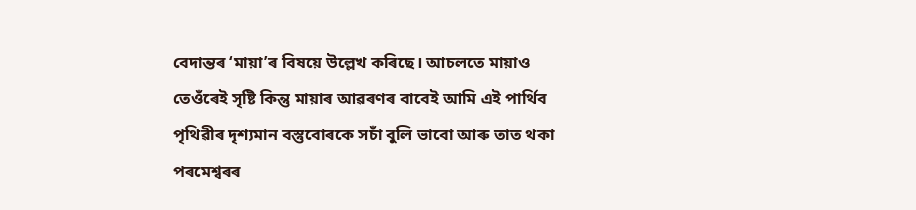বেদান্তৰ ‘মায়া’ৰ বিষয়ে উল্লেখ কৰিছে। আচলতে মায়াও তেওঁৰেই সৃষ্টি কিন্তু মায়াৰ আৱৰণৰ বাবেই আমি এই পার্থিব পৃথিৱীৰ দৃশ্যমান বস্তুবোৰকে সচাঁ বুলি ভাবো আৰু তাত থকা পৰমেশ্বৰৰ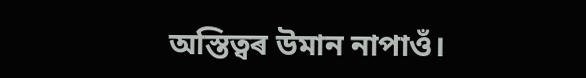অস্তিত্বৰ উমান নাপাওঁ।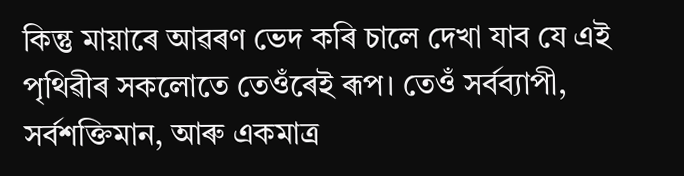কিন্তু মায়াৰে আৱৰণ ভেদ কৰি চালে দেখা যাব যে এই পৃথিৱীৰ সকলোতে তেওঁৰেই ৰূপ। তেওঁ সর্বব্যাপী, সর্বশক্তিমান, আৰু একমাত্র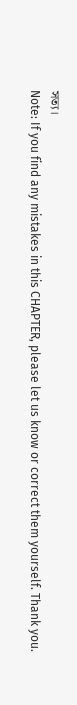সত্য।
Note: If you find any mistakes in this CHAPTER, please let us know or correct them yourself. Thank you.